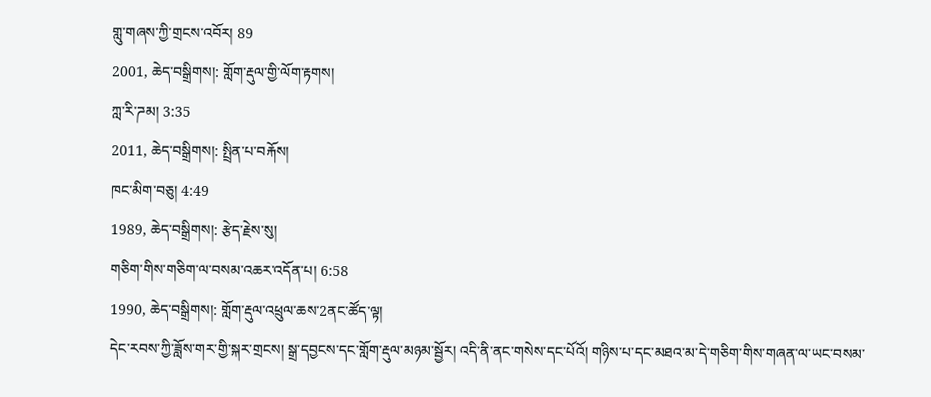གླུ་གཞས་ཀྱི་གྲངས་འབོར། 89
2001, ཆེད་བསྒྲིགས།: གློག་རྡུལ་གྱི་ལོག་རྟགས།
ཀླ་རི་ཌམ། 3:35
2011, ཆེད་བསྒྲིགས།: སྤྲིན་པ་བརྐོས།
ཁང་མིག་བཅུ། 4:49
1989, ཆེད་བསྒྲིགས།: རྩེད་རྗེས་སུ།
གཅིག་གིས་གཅིག་ལ་བསམ་འཆར་འདོན་པ། 6:58
1990, ཆེད་བསྒྲིགས།: གློག་རྡུལ་འཕྲུལ་ཆས་2ནང་ཚོད་ལྟ།
དེང་རབས་ཀྱི་ཟློས་གར་གྱི་སྐར་གྲངས། སྒྲ་དབྱངས་དང་གློག་རྡུལ་མཉམ་སྦྱོར། འདི་ནི་ནང་གསེས་དང་པོའོ། གཉིས་པ་དང་མཐའ་མ་དེ་གཅིག་གིས་གཞན་ལ་ཡང་བསམ་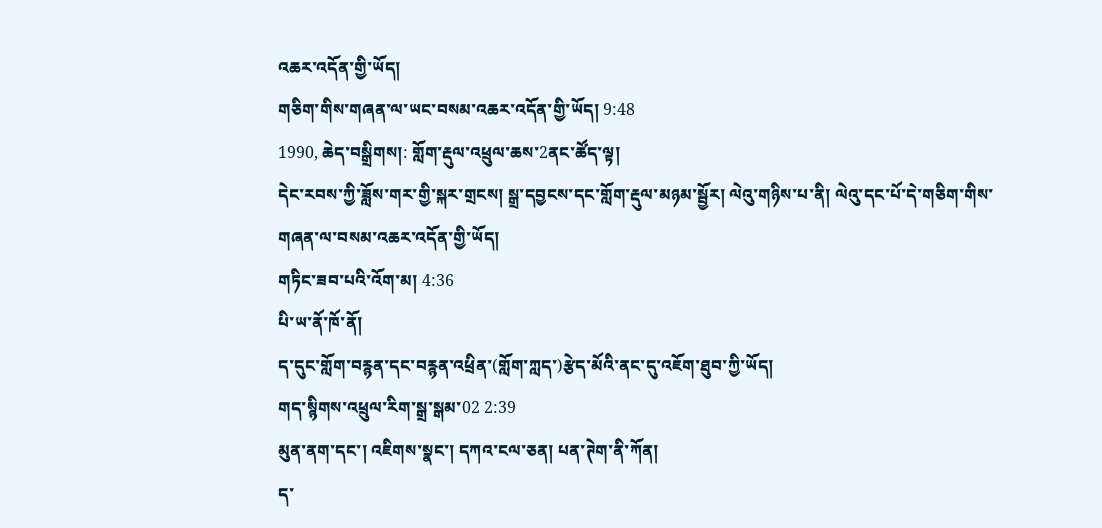འཆར་འདོན་གྱི་ཡོད།
གཅིག་གིས་གཞན་ལ་ཡང་བསམ་འཆར་འདོན་གྱི་ཡོད། 9:48
1990, ཆེད་བསྒྲིགས།: གློག་རྡུལ་འཕྲུལ་ཆས་2ནང་ཚོད་ལྟ།
དེང་རབས་ཀྱི་ཟློས་གར་གྱི་སྐར་གྲངས། སྒྲ་དབྱངས་དང་གློག་རྡུལ་མཉམ་སྦྱོར། ལེའུ་གཉིས་པ་ནི། ལེའུ་དང་པོ་དེ་གཅིག་གིས་གཞན་ལ་བསམ་འཆར་འདོན་གྱི་ཡོད།
གཏིང་ཟབ་པའི་འོག་མ། 4:36
པི་ཡ་ནོ་ཁོ་ནོ།
ད་དུང་གློག་བརྙན་དང་བརྙན་འཕྲིན་(གློག་ཀླད་)རྩེད་མོའི་ནང་དུ་འཇོག་ཐུབ་ཀྱི་ཡོད།
གད་སྙིགས་འཕྲུལ་རིག་སྒྲ་སྒམ་02 2:39
མུན་ནག་དང་། འཇིགས་སྣང་། དཀའ་ངལ་ཅན། པན་ཊེག་ནི་ཀོན།
ད་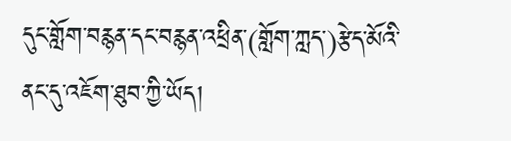དུང་གློག་བརྙན་དང་བརྙན་འཕྲིན་(གློག་ཀླད་)རྩེད་མོའི་ནང་དུ་འཇོག་ཐུབ་ཀྱི་ཡོད།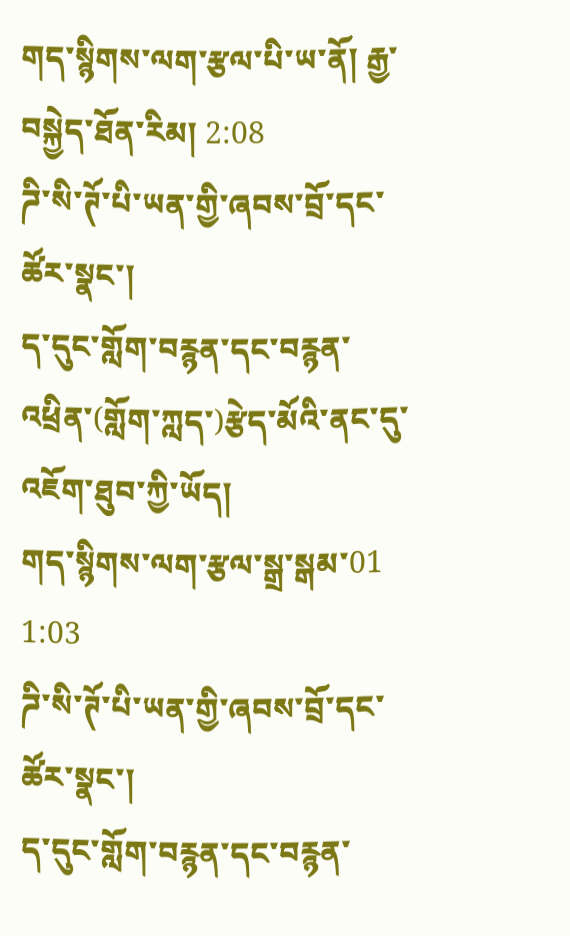གད་སྙིགས་ལག་རྩལ་པི་ཡ་ནོ། རྒྱ་བསྐྱེད་ཐོན་རིམ། 2:08
ཌི་སི་ཊོ་པི་ཡན་གྱི་ཞབས་བྲོ་དང་ཚོར་སྣང་།
ད་དུང་གློག་བརྙན་དང་བརྙན་འཕྲིན་(གློག་ཀླད་)རྩེད་མོའི་ནང་དུ་འཇོག་ཐུབ་ཀྱི་ཡོད།
གད་སྙིགས་ལག་རྩལ་སྒྲ་སྒམ་01 1:03
ཌི་སི་ཊོ་པི་ཡན་གྱི་ཞབས་བྲོ་དང་ཚོར་སྣང་།
ད་དུང་གློག་བརྙན་དང་བརྙན་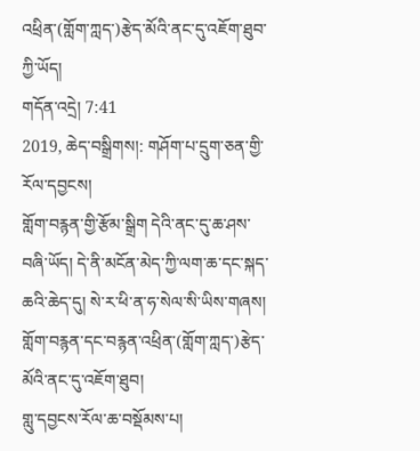འཕྲིན་(གློག་ཀླད་)རྩེད་མོའི་ནང་དུ་འཇོག་ཐུབ་ཀྱི་ཡོད།
གདོན་འདྲེ། 7:41
2019, ཆེད་བསྒྲིགས།: གཤོག་པ་དྲུག་ཅན་གྱི་རོལ་དབྱངས།
གློག་བརྙན་གྱི་རྩོམ་སྒྲིག དེའི་ནང་དུ་ཆ་ཤས་བཞི་ཡོད། དེ་ནི་མངོན་མེད་ཀྱི་ལག་ཆ་དང་སྐད་ཆའི་ཆེད་དུ། སེ་ར་ཕི་ན་ཧ་སེལ་སི་ཡིས་གཞས།
གློག་བརྙན་དང་བརྙན་འཕྲིན་(གློག་ཀླད་)རྩེད་མོའི་ནང་དུ་འཇོག་ཐུབ།
གླུ་དབྱངས་རོལ་ཆ་བསྡོམས་པ།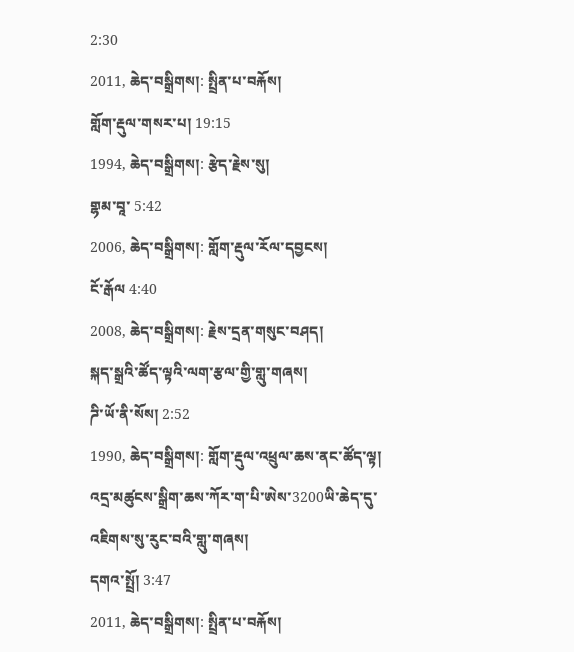2:30
2011, ཆེད་བསྒྲིགས།: སྤྲིན་པ་བརྐོས།
གློག་རྡུལ་གསར་པ། 19:15
1994, ཆེད་བསྒྲིགས།: རྩེད་རྗེས་སུ།
གྷམ་བཱ་ 5:42
2006, ཆེད་བསྒྲིགས།: གློག་རྡུལ་རོལ་དབྱངས།
ངོ་རྒོལ 4:40
2008, ཆེད་བསྒྲིགས།: རྗེས་དྲན་གསུང་བཤད།
སྐད་སྒྲའི་ཚོད་ལྟའི་ལག་རྩལ་གྱི་གླུ་གཞས།
ཌི་ཡོ་ནི་སོས། 2:52
1990, ཆེད་བསྒྲིགས།: གློག་རྡུལ་འཕྲུལ་ཆས་ནང་ཚོད་ལྟ།
འདྲ་མཚུངས་སྒྲིག་ཆས་ཀོར་ག་པི་ཨེས་3200ཡི་ཆེད་དུ་འཇིགས་སུ་རུང་བའི་གླུ་གཞས།
དགའ་སྤྲོ། 3:47
2011, ཆེད་བསྒྲིགས།: སྤྲིན་པ་བརྐོས།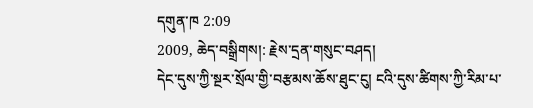དགུན་ཁ 2:09
2009, ཆེད་བསྒྲིགས།: རྗེས་དྲན་གསུང་བཤད།
དེང་དུས་ཀྱི་སྔར་སྲོལ་གྱི་བརྩམས་ཆོས་ཐུང་ངུ། ངའི་དུས་ཚིགས་ཀྱི་རིམ་པ་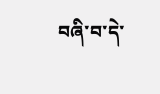བཞི་བ་དེ་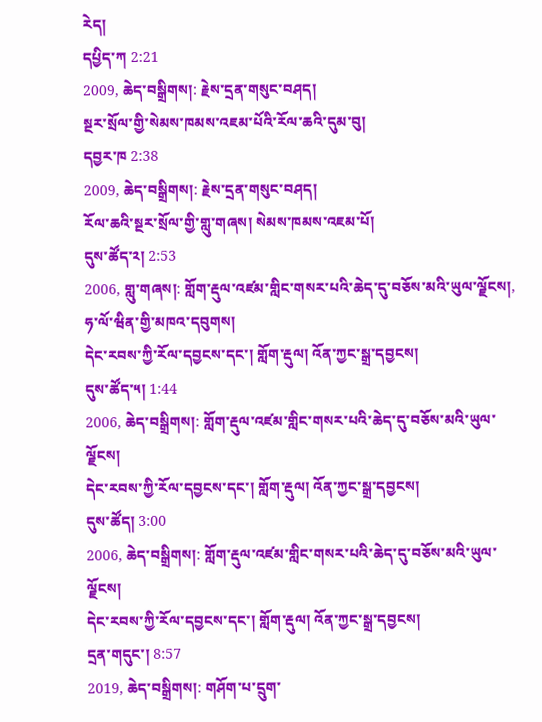རེད།
དཔྱིད་ཀ 2:21
2009, ཆེད་བསྒྲིགས།: རྗེས་དྲན་གསུང་བཤད།
སྔར་སྲོལ་གྱི་སེམས་ཁམས་འཇམ་པོའི་རོལ་ཆའི་དུམ་བུ།
དབྱར་ཁ 2:38
2009, ཆེད་བསྒྲིགས།: རྗེས་དྲན་གསུང་བཤད།
རོལ་ཆའི་སྔར་སྲོལ་གྱི་གླུ་གཞས། སེམས་ཁམས་འཇམ་པོ།
དུས་ཚོད་༢། 2:53
2006, གླུ་གཞས།: གློག་རྡུལ་འཛམ་གླིང་གསར་པའི་ཆེད་དུ་བཅོས་མའི་ཡུལ་ལྗོངས།, ཧ་ལོ་ཝིན་གྱི་མཁའ་དབུགས།
དེང་རབས་ཀྱི་རོལ་དབྱངས་དང་། གློག་རྡུལ། འོན་ཀྱང་སྒྲ་དབྱངས།
དུས་ཚོད་༥། 1:44
2006, ཆེད་བསྒྲིགས།: གློག་རྡུལ་འཛམ་གླིང་གསར་པའི་ཆེད་དུ་བཅོས་མའི་ཡུལ་ལྗོངས།
དེང་རབས་ཀྱི་རོལ་དབྱངས་དང་། གློག་རྡུལ། འོན་ཀྱང་སྒྲ་དབྱངས།
དུས་ཚོད། 3:00
2006, ཆེད་བསྒྲིགས།: གློག་རྡུལ་འཛམ་གླིང་གསར་པའི་ཆེད་དུ་བཅོས་མའི་ཡུལ་ལྗོངས།
དེང་རབས་ཀྱི་རོལ་དབྱངས་དང་། གློག་རྡུལ། འོན་ཀྱང་སྒྲ་དབྱངས།
དྲན་གདུང་། 8:57
2019, ཆེད་བསྒྲིགས།: གཤོག་པ་དྲུག་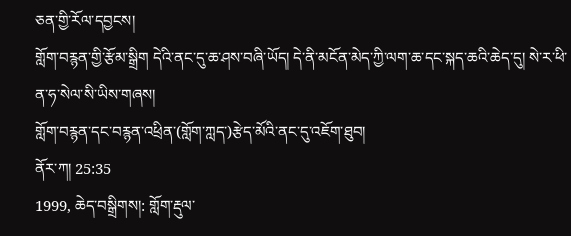ཅན་གྱི་རོལ་དབྱངས།
གློག་བརྙན་གྱི་རྩོམ་སྒྲིག དེའི་ནང་དུ་ཆ་ཤས་བཞི་ཡོད། དེ་ནི་མངོན་མེད་ཀྱི་ལག་ཆ་དང་སྐད་ཆའི་ཆེད་དུ། སེ་ར་ཕི་ན་ཧ་སེལ་སི་ཡིས་གཞས།
གློག་བརྙན་དང་བརྙན་འཕྲིན་(གློག་ཀླད་)རྩེད་མོའི་ནང་དུ་འཇོག་ཐུབ།
ནོར་ཀ། 25:35
1999, ཆེད་བསྒྲིགས།: གློག་རྡུལ་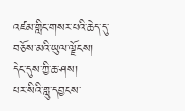འཛམ་གླིང་གསར་པའི་ཆེད་དུ་བཅོས་མའི་ཡུལ་ལྗོངས།
དེང་དུས་ཀྱི་ཆ་ཤས།
པར་སིའི་གླུ་དབྱངས་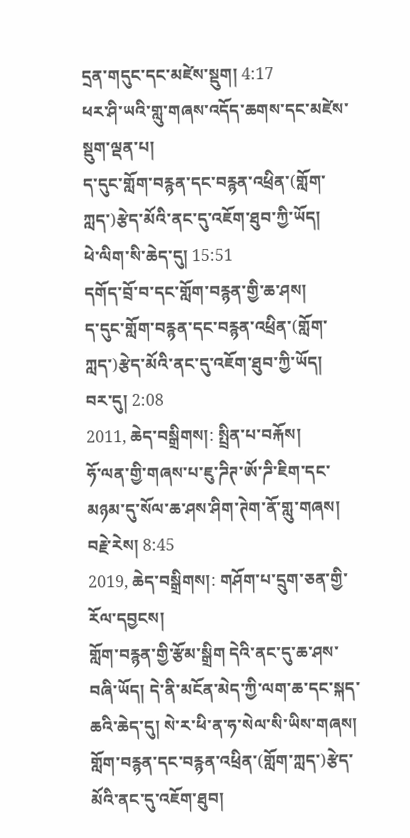དྲན་གདུང་དང་མཛེས་སྡུག། 4:17
ཕར་ཤི་ཡའི་གླུ་གཞས་འདོད་ཆགས་དང་མཛེས་སྡུག་ལྡན་པ།
ད་དུང་གློག་བརྙན་དང་བརྙན་འཕྲིན་(གློག་ཀླད་)རྩེད་མོའི་ནང་དུ་འཇོག་ཐུབ་ཀྱི་ཡོད།
ཕེ་ལིག་སི་ཆེད་དུ། 15:51
དགོད་བྲོ་བ་དང་གློག་བརྙན་གྱི་ཆ་ཤས།
ད་དུང་གློག་བརྙན་དང་བརྙན་འཕྲིན་(གློག་ཀླད་)རྩེད་མོའི་ནང་དུ་འཇོག་ཐུབ་ཀྱི་ཡོད།
བར་དུ། 2:08
2011, ཆེད་བསྒྲིགས།: སྤྲིན་པ་བརྐོས།
ཧོ་ལན་གྱི་གཞས་པ་ཇུ་ཌིཊ་ཨོ་ཌི་ཇིག་དང་མཉམ་དུ་སོལ་ཆ་ཤས་ཤིག་ཊེག་ནོ་གླུ་གཞས།
བརྗེ་རེས། 8:45
2019, ཆེད་བསྒྲིགས།: གཤོག་པ་དྲུག་ཅན་གྱི་རོལ་དབྱངས།
གློག་བརྙན་གྱི་རྩོམ་སྒྲིག དེའི་ནང་དུ་ཆ་ཤས་བཞི་ཡོད། དེ་ནི་མངོན་མེད་ཀྱི་ལག་ཆ་དང་སྐད་ཆའི་ཆེད་དུ། སེ་ར་ཕི་ན་ཧ་སེལ་སི་ཡིས་གཞས།
གློག་བརྙན་དང་བརྙན་འཕྲིན་(གློག་ཀླད་)རྩེད་མོའི་ནང་དུ་འཇོག་ཐུབ།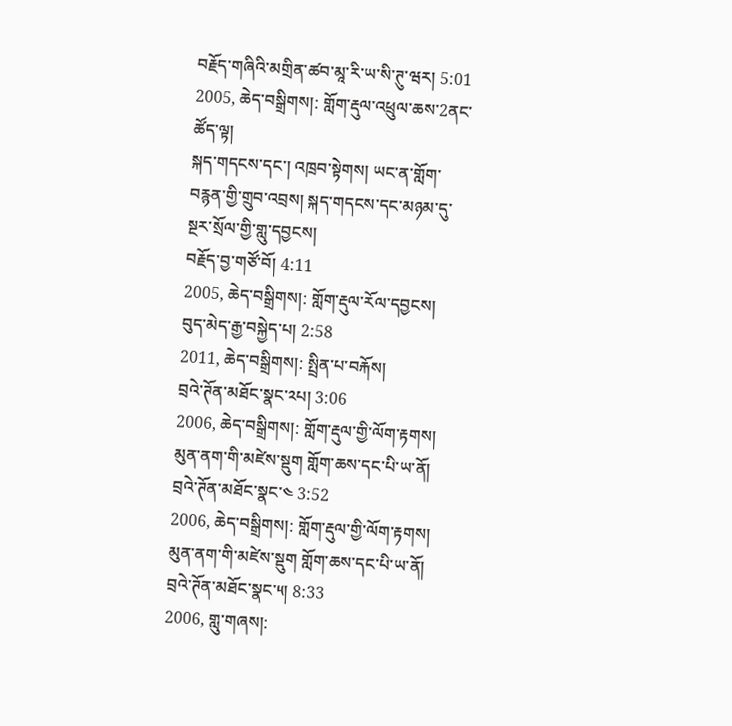བརྗོད་གཞིའི་མགྲིན་ཚབ་མཱ་རི་ཡ་སི་ཊུ་ཝར། 5:01
2005, ཆེད་བསྒྲིགས།: གློག་རྡུལ་འཕྲུལ་ཆས་2ནང་ཚོད་ལྟ།
སྐད་གདངས་དང་། འཁྲབ་སྟེགས། ཡང་ན་གློག་བརྙན་གྱི་གྲུབ་འབྲས། སྐད་གདངས་དང་མཉམ་དུ་སྔར་སྲོལ་གྱི་གླུ་དབྱངས།
བརྗོད་བྱ་གཙོ་བོ། 4:11
2005, ཆེད་བསྒྲིགས།: གློག་རྡུལ་རོལ་དབྱངས།
བུད་མེད་རྒྱ་བསྐྱེད་པ། 2:58
2011, ཆེད་བསྒྲིགས།: སྤྲིན་པ་བརྐོས།
བྲའེ་ཊོན་མཐོང་སྣང་༢པ། 3:06
2006, ཆེད་བསྒྲིགས།: གློག་རྡུལ་གྱི་ལོག་རྟགས།
མུན་ནག་གི་མཛེས་སྡུག གློག་ཆས་དང་པི་ཡ་ནོ།
བྲའེ་ཊོན་མཐོང་སྣང་༤ 3:52
2006, ཆེད་བསྒྲིགས།: གློག་རྡུལ་གྱི་ལོག་རྟགས།
མུན་ནག་གི་མཛེས་སྡུག གློག་ཆས་དང་པི་ཡ་ནོ།
བྲའེ་ཊོན་མཐོང་སྣང་༥། 8:33
2006, གླུ་གཞས།: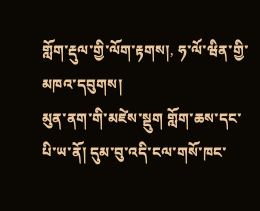གློག་རྡུལ་གྱི་ལོག་རྟགས།, ཧ་ལོ་ཝིན་གྱི་མཁའ་དབུགས།
མུན་ནག་གི་མཛེས་སྡུག གློག་ཆས་དང་པི་ཡ་ནོ། དུམ་བུ་འདི་ངལ་གསོ་ཁང་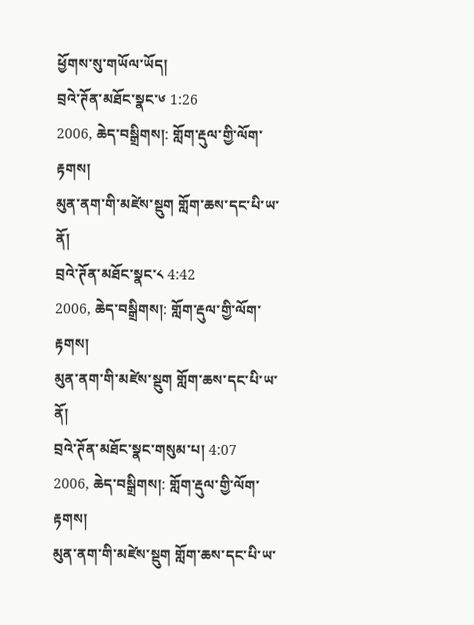ཕྱོགས་སུ་གཡོལ་ཡོད།
བྲའེ་ཊོན་མཐོང་སྣང་༦ 1:26
2006, ཆེད་བསྒྲིགས།: གློག་རྡུལ་གྱི་ལོག་རྟགས།
མུན་ནག་གི་མཛེས་སྡུག གློག་ཆས་དང་པི་ཡ་ནོ།
བྲའེ་ཊོན་མཐོང་སྣང་༨ 4:42
2006, ཆེད་བསྒྲིགས།: གློག་རྡུལ་གྱི་ལོག་རྟགས།
མུན་ནག་གི་མཛེས་སྡུག གློག་ཆས་དང་པི་ཡ་ནོ།
བྲའེ་ཊོན་མཐོང་སྣང་གསུམ་པ། 4:07
2006, ཆེད་བསྒྲིགས།: གློག་རྡུལ་གྱི་ལོག་རྟགས།
མུན་ནག་གི་མཛེས་སྡུག གློག་ཆས་དང་པི་ཡ་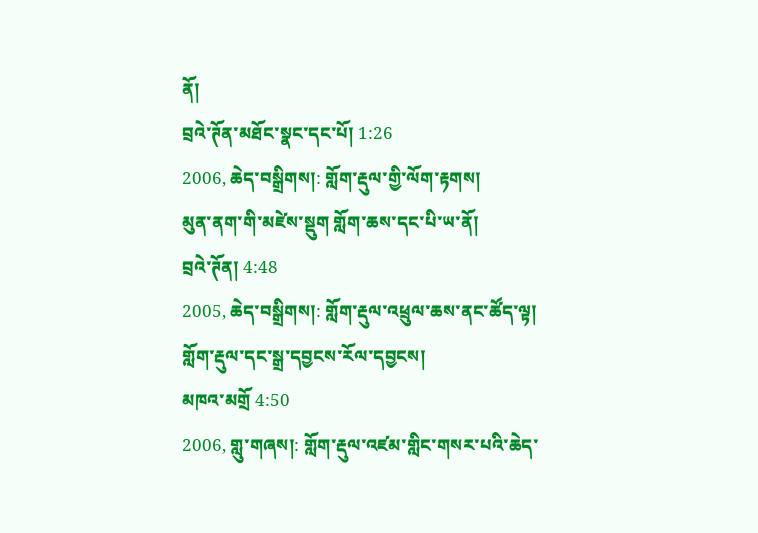ནོ།
བྲའེ་ཊོན་མཐོང་སྣང་དང་པོ། 1:26
2006, ཆེད་བསྒྲིགས།: གློག་རྡུལ་གྱི་ལོག་རྟགས།
མུན་ནག་གི་མཛེས་སྡུག གློག་ཆས་དང་པི་ཡ་ནོ།
བྲའེ་ཊོན། 4:48
2005, ཆེད་བསྒྲིགས།: གློག་རྡུལ་འཕྲུལ་ཆས་ནང་ཚོད་ལྟ།
གློག་རྡུལ་དང་སྒྲ་དབྱངས་རོལ་དབྱངས།
མཁའ་མགྲོ 4:50
2006, གླུ་གཞས།: གློག་རྡུལ་འཛམ་གླིང་གསར་པའི་ཆེད་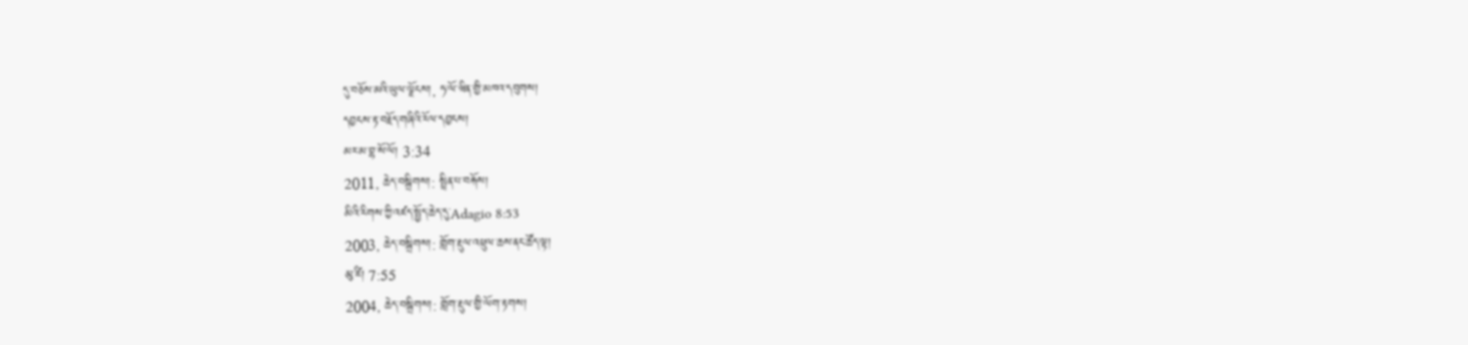དུ་བཅོས་མའི་ཡུལ་ལྗོངས།, ཧ་ལོ་ཝིན་གྱི་མཁའ་དབུགས།
དབྱངས་རྟ་བརྗོད་གཞིའི་རོལ་དབྱངས།
མར་མ་བྷ་སོ་ལོ། 3:34
2011, ཆེད་བསྒྲིགས།: སྤྲིན་པ་བརྐོས།
མིའི་རིགས་ཀྱི་འཛད་སྤྱོད་ཆེད་དུ་Adagio 8:53
2003, ཆེད་བསྒྲིགས།: གློག་རྡུལ་འཕྲུལ་ཆས་ནང་ཚོད་ལྟ།
མུ་ཛི། 7:55
2004, ཆེད་བསྒྲིགས།: གློག་རྡུལ་གྱི་ལོག་རྟགས།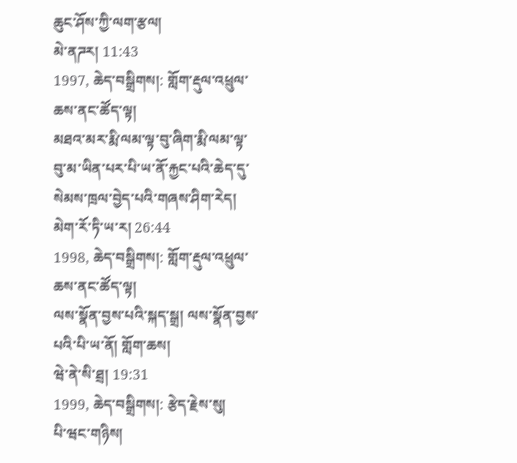ཆུང་ཤོས་ཀྱི་ལག་རྩལ།
མེ་ནཌར། 11:43
1997, ཆེད་བསྒྲིགས།: གློག་རྡུལ་འཕྲུལ་ཆས་ནང་ཚོད་ལྟ།
མཐའ་མར་རྨི་ལམ་ལྟ་བུ་ཞིག་རྨི་ལམ་ལྟ་བུ་མ་ཡིན་པར་པི་ཡ་ནོ་རྐྱང་པའི་ཆེད་དུ་སེམས་ཁྲལ་བྱེད་པའི་གཞས་ཤིག་རེད།
མེག་རོ་ཏི་ཡ་ར། 26:44
1998, ཆེད་བསྒྲིགས།: གློག་རྡུལ་འཕྲུལ་ཆས་ནང་ཚོད་ལྟ།
ལས་སྣོན་བྱས་པའི་སྐད་སྒྲ། ལས་སྣོན་བྱས་པའི་པི་ཡ་ནོ། གློག་ཆས།
ཝེ་ནེ་སི་ཐྲ། 19:31
1999, ཆེད་བསྒྲིགས།: རྩེད་རྗེས་སུ།
པི་ཝང་གཉིས།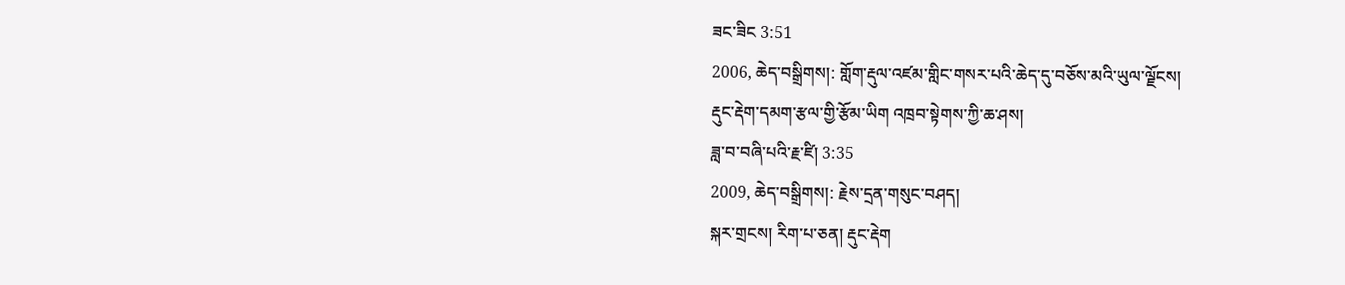ཟང་ཟིང 3:51
2006, ཆེད་བསྒྲིགས།: གློག་རྡུལ་འཛམ་གླིང་གསར་པའི་ཆེད་དུ་བཅོས་མའི་ཡུལ་ལྗོངས།
རྡུང་རྡེག་དམག་རྩལ་གྱི་རྩོམ་ཡིག འཁྲབ་སྟེགས་ཀྱི་ཆ་ཤས།
ཟླ་བ་བཞི་པའི་རྗ་ཛི། 3:35
2009, ཆེད་བསྒྲིགས།: རྗེས་དྲན་གསུང་བཤད།
སྐར་གྲངས། རིག་པ་ཅན། རྡུང་རྡེག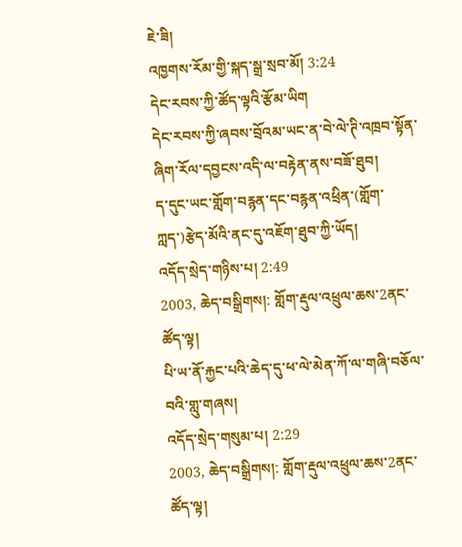ཇེ་ཟི།
འཁྱགས་རོམ་གྱི་སྐད་སྒྲ་སྲབ་མོ། 3:24
དེང་རབས་ཀྱི་ཚོད་ལྟའི་རྩོམ་ཡིག
དེང་རབས་ཀྱི་ཞབས་བྲོའམ་ཡང་ན་བེ་ལེ་ཊི་འཁྲབ་སྟོན་ཞིག་རོལ་དབྱངས་འདི་ལ་བརྟེན་ནས་བཟོ་ཐུབ།
ད་དུང་ཡང་གློག་བརྙན་དང་བརྙན་འཕྲིན་(གློག་ཀླད་)རྩེད་མོའི་ནང་དུ་འཇོག་ཐུབ་ཀྱི་ཡོད།
འདོད་སྲེད་གཉིས་པ། 2:49
2003, ཆེད་བསྒྲིགས།: གློག་རྡུལ་འཕྲུལ་ཆས་2ནང་ཚོད་ལྟ།
པི་ཡ་ནོ་རྐྱང་པའི་ཆེད་དུ་ཕ་ལེ་མེན་ཀོ་ལ་གཞི་བཅོལ་བའི་གླུ་གཞས།
འདོད་སྲེད་གསུམ་པ། 2:29
2003, ཆེད་བསྒྲིགས།: གློག་རྡུལ་འཕྲུལ་ཆས་2ནང་ཚོད་ལྟ།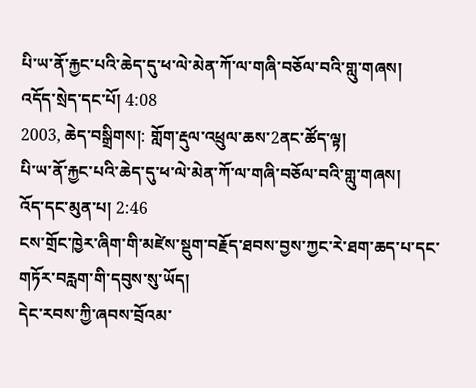པི་ཡ་ནོ་རྐྱང་པའི་ཆེད་དུ་ཕ་ལེ་མེན་ཀོ་ལ་གཞི་བཅོལ་བའི་གླུ་གཞས།
འདོད་སྲེད་དང་པོ། 4:08
2003, ཆེད་བསྒྲིགས།: གློག་རྡུལ་འཕྲུལ་ཆས་2ནང་ཚོད་ལྟ།
པི་ཡ་ནོ་རྐྱང་པའི་ཆེད་དུ་ཕ་ལེ་མེན་ཀོ་ལ་གཞི་བཅོལ་བའི་གླུ་གཞས།
འོད་དང་མུན་པ། 2:46
ངས་གྲོང་ཁྱེར་ཞིག་གི་མཛེས་སྡུག་བརྗོད་ཐབས་བྱས་ཀྱང་རེ་ཐག་ཆད་པ་དང་གཏོར་བརླག་གི་དབུས་སུ་ཡོད།
དེང་རབས་ཀྱི་ཞབས་བྲོའམ་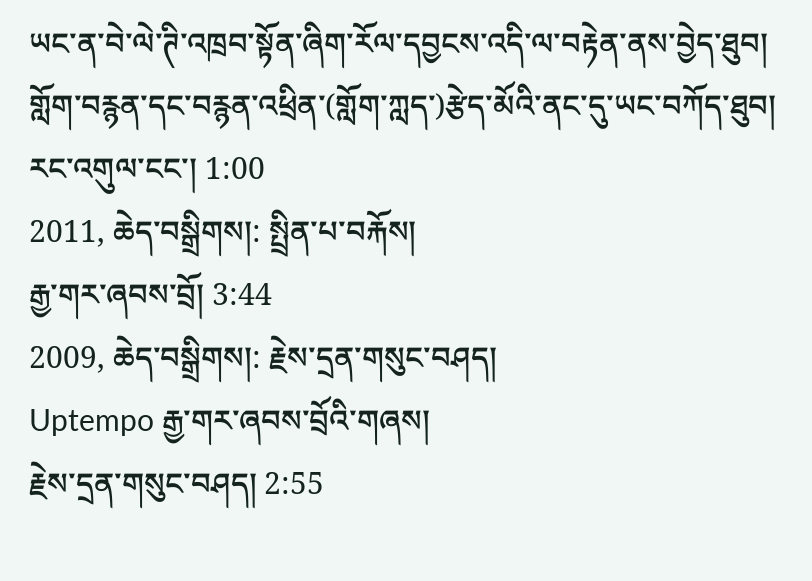ཡང་ན་བེ་ལེ་ཊི་འཁྲབ་སྟོན་ཞིག་རོལ་དབྱངས་འདི་ལ་བརྟེན་ནས་བྱེད་ཐུབ།
གློག་བརྙན་དང་བརྙན་འཕྲིན་(གློག་ཀླད་)རྩེད་མོའི་ནང་དུ་ཡང་བཀོད་ཐུབ།
རང་འགུལ་ངང་། 1:00
2011, ཆེད་བསྒྲིགས།: སྤྲིན་པ་བརྐོས།
རྒྱ་གར་ཞབས་བྲོ། 3:44
2009, ཆེད་བསྒྲིགས།: རྗེས་དྲན་གསུང་བཤད།
Uptempo རྒྱ་གར་ཞབས་བྲོའི་གཞས།
རྗེས་དྲན་གསུང་བཤད། 2:55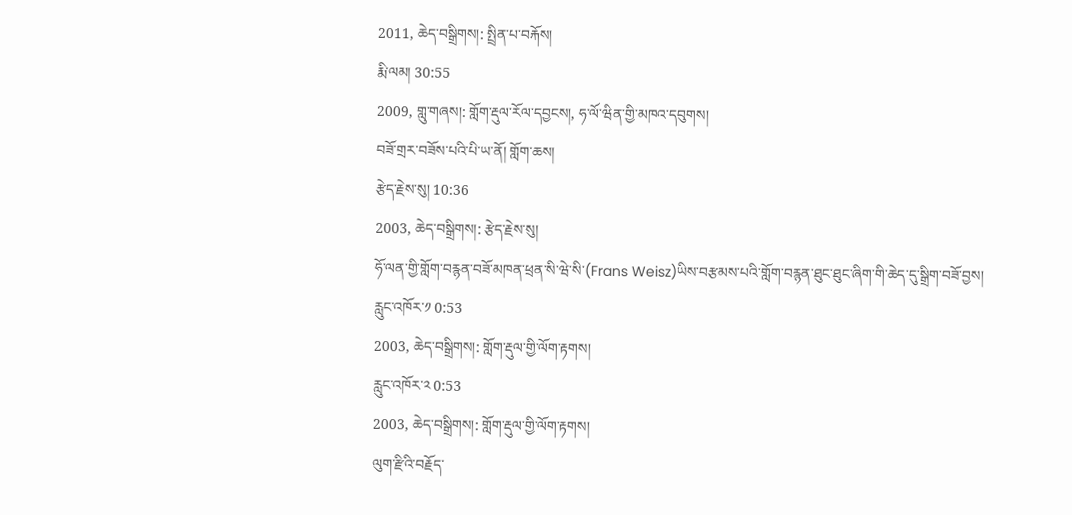2011, ཆེད་བསྒྲིགས།: སྤྲིན་པ་བརྐོས།
རྨི་ལམ། 30:55
2009, གླུ་གཞས།: གློག་རྡུལ་རོལ་དབྱངས།, ཧ་ལོ་ཝིན་གྱི་མཁའ་དབུགས།
བཟོ་གྲར་བཟོས་པའི་པི་ཡ་ནོ། གློག་ཆས།
རྩེད་རྗེས་སུ། 10:36
2003, ཆེད་བསྒྲིགས།: རྩེད་རྗེས་སུ།
ཧོ་ལན་གྱི་གློག་བརྙན་བཟོ་མཁན་ཕྲན་སི་ཝེ་སི་(Frans Weisz)ཡིས་བརྩམས་པའི་གློག་བརྙན་ཐུང་ཐུང་ཞིག་གི་ཆེད་དུ་སྒྲིག་བཟོ་བྱས།
རླུང་འཁོར་༡ 0:53
2003, ཆེད་བསྒྲིགས།: གློག་རྡུལ་གྱི་ལོག་རྟགས།
རླུང་འཁོར་༢ 0:53
2003, ཆེད་བསྒྲིགས།: གློག་རྡུལ་གྱི་ལོག་རྟགས།
ལུག་རྫིའི་བརྗོད་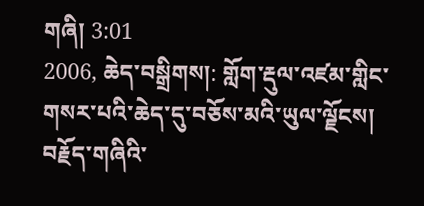གཞི། 3:01
2006, ཆེད་བསྒྲིགས།: གློག་རྡུལ་འཛམ་གླིང་གསར་པའི་ཆེད་དུ་བཅོས་མའི་ཡུལ་ལྗོངས།
བརྗོད་གཞིའི་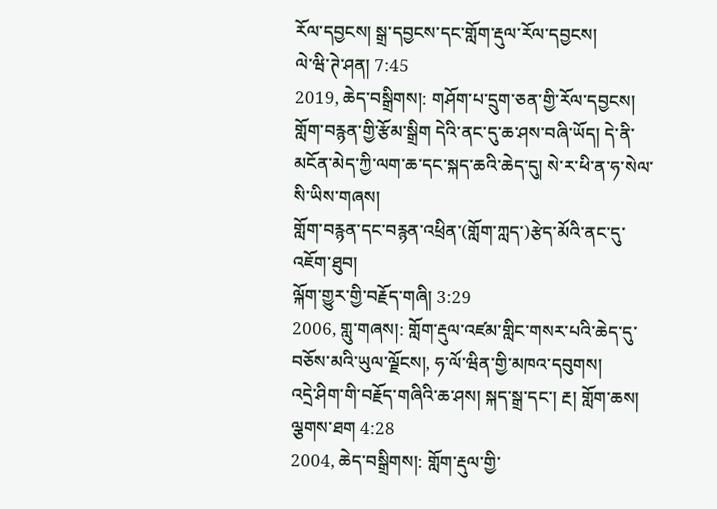རོལ་དབྱངས། སྒྲ་དབྱངས་དང་གློག་རྡུལ་རོལ་དབྱངས།
ལེ་ཝི་ཊེ་ཤན། 7:45
2019, ཆེད་བསྒྲིགས།: གཤོག་པ་དྲུག་ཅན་གྱི་རོལ་དབྱངས།
གློག་བརྙན་གྱི་རྩོམ་སྒྲིག དེའི་ནང་དུ་ཆ་ཤས་བཞི་ཡོད། དེ་ནི་མངོན་མེད་ཀྱི་ལག་ཆ་དང་སྐད་ཆའི་ཆེད་དུ། སེ་ར་ཕི་ན་ཧ་སེལ་སི་ཡིས་གཞས།
གློག་བརྙན་དང་བརྙན་འཕྲིན་(གློག་ཀླད་)རྩེད་མོའི་ནང་དུ་འཇོག་ཐུབ།
ལྐོག་གྱུར་གྱི་བརྗོད་གཞི། 3:29
2006, གླུ་གཞས།: གློག་རྡུལ་འཛམ་གླིང་གསར་པའི་ཆེད་དུ་བཅོས་མའི་ཡུལ་ལྗོངས།, ཧ་ལོ་ཝིན་གྱི་མཁའ་དབུགས།
འདྲེ་ཤིག་གི་བརྗོད་གཞིའི་ཆ་ཤས། སྐད་སྒྲ་དང་། རྔ། གློག་ཆས།
ལྕགས་ཐག 4:28
2004, ཆེད་བསྒྲིགས།: གློག་རྡུལ་གྱི་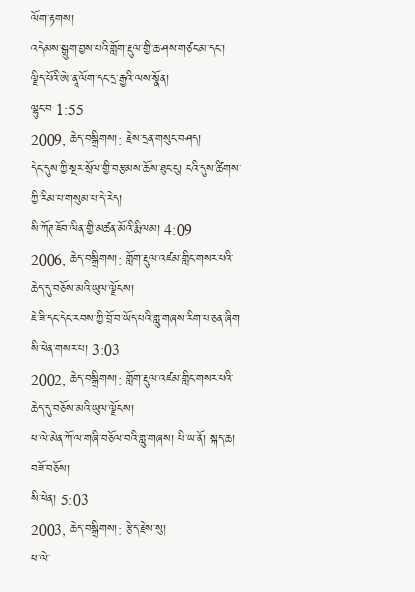ལོག་རྟགས།
འདེམས་སྒྲུག་བྱས་པའི་གློག་རྡུལ་གྱི་ཆ་ཤས་གཙང་མ་དང་། ལྗིད་པོའི་ཨེ་ནཱ་ལོག་དང་དྲ་རྒྱའི་ལས་སྣོན།
ལྷུང་བ 1:55
2009, ཆེད་བསྒྲིགས།: རྗེས་དྲན་གསུང་བཤད།
དེང་དུས་ཀྱི་སྔར་སྲོལ་གྱི་བརྩམས་ཆོས་ཐུང་ངུ། ངའི་དུས་ཚིགས་ཀྱི་རིམ་པ་གསུམ་པ་དེ་རེད།
སི་ཀོཊ་ཇོབ་ལིན་གྱི་མཚན་མོའི་རྨི་ལམ། 4:09
2006, ཆེད་བསྒྲིགས།: གློག་རྡུལ་འཛམ་གླིང་གསར་པའི་ཆེད་དུ་བཅོས་མའི་ཡུལ་ལྗོངས།
ཇེ་ཟི་དང་དེང་རབས་ཀྱི་བྲོ་བ་ཡོད་པའི་གླུ་གཞས་རིག་པ་ཅན་ཞིག
སི་ཕེན་གསར་པ། 3:03
2002, ཆེད་བསྒྲིགས།: གློག་རྡུལ་འཛམ་གླིང་གསར་པའི་ཆེད་དུ་བཅོས་མའི་ཡུལ་ལྗོངས།
ཕ་ལེ་མེན་ཀོ་ལ་གཞི་བཅོལ་བའི་གླུ་གཞས། པི་ཡ་ནོ། སྐད་ཆ། བཟོ་བཅོས།
སི་ཕེན། 5:03
2003, ཆེད་བསྒྲིགས།: རྩེད་རྗེས་སུ།
ཕ་ལེ་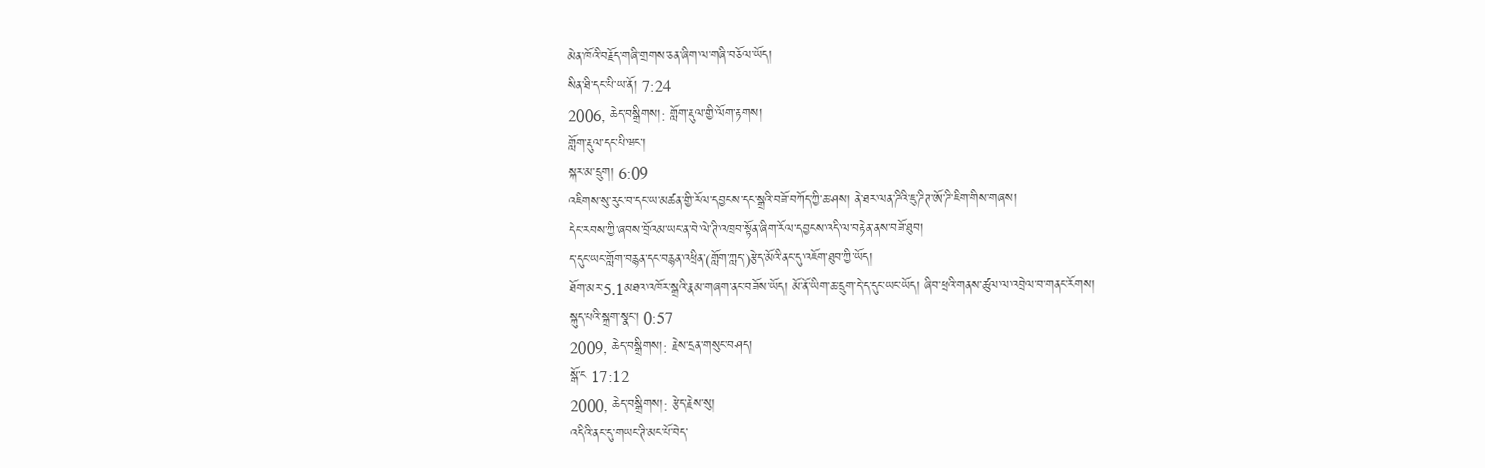མེན་ཁོའི་བརྗོད་གཞི་གྲགས་ཅན་ཞིག་ལ་གཞི་བཅོལ་ཡོད།
སིན་ཐི་དང་པི་ཡ་ནོ། 7:24
2006, ཆེད་བསྒྲིགས།: གློག་རྡུལ་གྱི་ལོག་རྟགས།
གློག་རྡུལ་དང་པི་ཝང་།
སྐར་མ་དྲུག། 6:09
འཇིགས་སུ་རུང་བ་དང་ཡ་མཚན་གྱི་རོལ་དབྱངས་དང་སྒྲའི་བཟོ་བཀོད་ཀྱི་ཆ་ཤས། ནེ་ཐར་ལན་ཌིའི་ཇུ་ཌིཊ་ཨོ་ཌི་ཇིག་གིས་གཞས།
དེང་རབས་ཀྱི་ཞབས་བྲོའམ་ཡང་ན་བེ་ལེ་ཊི་འཁྲབ་སྟོན་ཞིག་རོལ་དབྱངས་འདི་ལ་བརྟེན་ནས་བཟོ་ཐུབ།
ད་དུང་ཡང་གློག་བརྙན་དང་བརྙན་འཕྲིན་(གློག་ཀླད་)རྩེད་མོའི་ནང་དུ་འཇོག་ཐུབ་ཀྱི་ཡོད།
ཐོག་མར་5.1མཐའ་འཁོར་སྒྲའི་རྣམ་གཞག་ནང་བཟོས་ཡོད། མོ་ནོ་ཡིག་ཆ་དྲུག་དེ་ད་དུང་ཡང་ཡོད། ཞིབ་ཕྲའི་གནས་ཚུལ་ལ་འབྲེལ་བ་གནང་རོགས།
སྐུད་པའི་སྐྲག་སྣང་། 0:57
2009, ཆེད་བསྒྲིགས།: རྗེས་དྲན་གསུང་བཤད།
སྒོ་ང 17:12
2000, ཆེད་བསྒྲིགས།: རྩེད་རྗེས་སུ།
འདིའི་ནང་དུ་གཡང་ཊི་མང་པོ་བེད་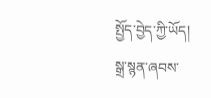སྤྱོད་བྱེད་ཀྱི་ཡོད།
སྒྲ་སྙན་ཞབས་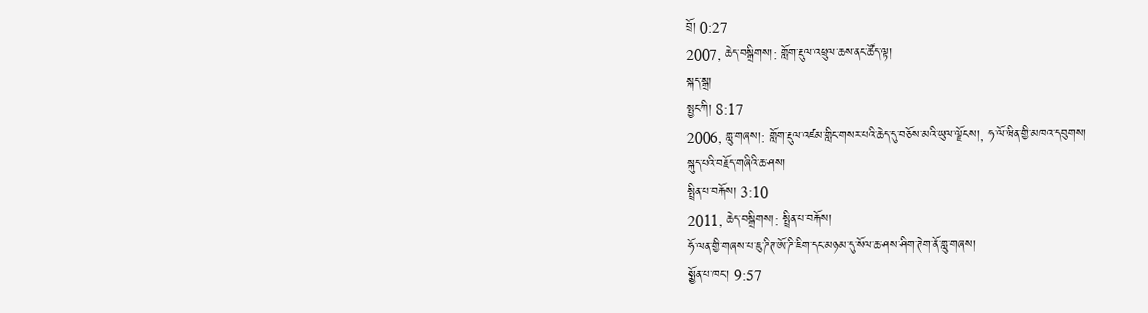བྲོ། 0:27
2007, ཆེད་བསྒྲིགས།: གློག་རྡུལ་འཕྲུལ་ཆས་ནང་ཚོད་ལྟ།
སྐད་སྒྲ།
སྤྱང་ཀི། 8:17
2006, གླུ་གཞས།: གློག་རྡུལ་འཛམ་གླིང་གསར་པའི་ཆེད་དུ་བཅོས་མའི་ཡུལ་ལྗོངས།, ཧ་ལོ་ཝིན་གྱི་མཁའ་དབུགས།
སྐུད་པའི་བརྗོད་གཞིའི་ཆ་ཤས།
སྤྲིན་པ་བརྐོས། 3:10
2011, ཆེད་བསྒྲིགས།: སྤྲིན་པ་བརྐོས།
ཧོ་ལན་གྱི་གཞས་པ་ཇུ་ཌིཊ་ཨོ་ཌི་ཇིག་དང་མཉམ་དུ་སོལ་ཆ་ཤས་ཤིག་ཊེག་ནོ་གླུ་གཞས།
སྨྱོན་པ་ཁང་། 9:57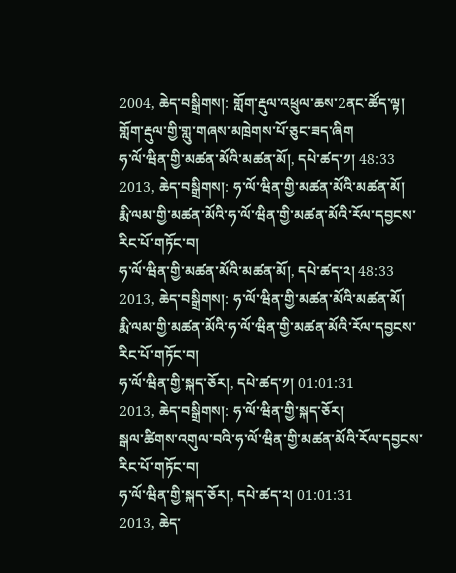2004, ཆེད་བསྒྲིགས།: གློག་རྡུལ་འཕྲུལ་ཆས་2ནང་ཚོད་ལྟ།
གློག་རྡུལ་གྱི་གླུ་གཞས་མཁྲེགས་པོ་ཅུང་ཟད་ཞིག
ཧ་ལོ་ཝིན་གྱི་མཚན་མོའི་མཚན་མོ།, དཔེ་ཚད་༡། 48:33
2013, ཆེད་བསྒྲིགས།: ཧ་ལོ་ཝིན་གྱི་མཚན་མོའི་མཚན་མོ།
རྨི་ལམ་གྱི་མཚན་མོའི་ཧ་ལོ་ཝིན་གྱི་མཚན་མོའི་རོལ་དབྱངས་རིང་པོ་གཏོང་བ།
ཧ་ལོ་ཝིན་གྱི་མཚན་མོའི་མཚན་མོ།, དཔེ་ཚད་༢། 48:33
2013, ཆེད་བསྒྲིགས།: ཧ་ལོ་ཝིན་གྱི་མཚན་མོའི་མཚན་མོ།
རྨི་ལམ་གྱི་མཚན་མོའི་ཧ་ལོ་ཝིན་གྱི་མཚན་མོའི་རོལ་དབྱངས་རིང་པོ་གཏོང་བ།
ཧ་ལོ་ཝིན་གྱི་སྐད་ཅོར།, དཔེ་ཚད་༡། 01:01:31
2013, ཆེད་བསྒྲིགས།: ཧ་ལོ་ཝིན་གྱི་སྐད་ཅོར།
སྒལ་ཚིགས་འགུལ་བའི་ཧ་ལོ་ཝིན་གྱི་མཚན་མོའི་རོལ་དབྱངས་རིང་པོ་གཏོང་བ།
ཧ་ལོ་ཝིན་གྱི་སྐད་ཅོར།, དཔེ་ཚད་༢། 01:01:31
2013, ཆེད་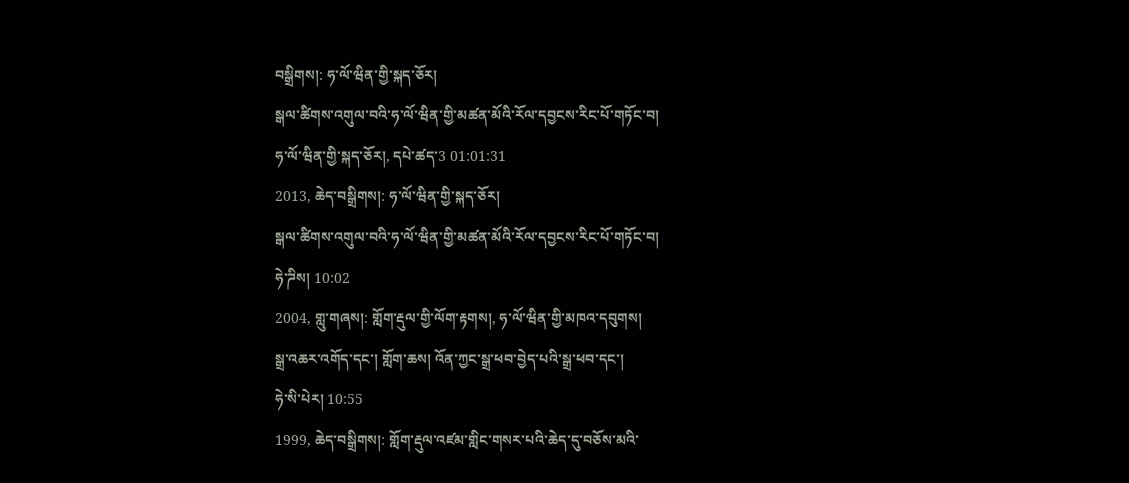བསྒྲིགས།: ཧ་ལོ་ཝིན་གྱི་སྐད་ཅོར།
སྒལ་ཚིགས་འགུལ་བའི་ཧ་ལོ་ཝིན་གྱི་མཚན་མོའི་རོལ་དབྱངས་རིང་པོ་གཏོང་བ།
ཧ་ལོ་ཝིན་གྱི་སྐད་ཅོར།, དཔེ་ཚད་3 01:01:31
2013, ཆེད་བསྒྲིགས།: ཧ་ལོ་ཝིན་གྱི་སྐད་ཅོར།
སྒལ་ཚིགས་འགུལ་བའི་ཧ་ལོ་ཝིན་གྱི་མཚན་མོའི་རོལ་དབྱངས་རིང་པོ་གཏོང་བ།
ཧེ་ཌིས། 10:02
2004, གླུ་གཞས།: གློག་རྡུལ་གྱི་ལོག་རྟགས།, ཧ་ལོ་ཝིན་གྱི་མཁའ་དབུགས།
སྒྲ་འཆར་འགོད་དང་། གློག་ཆས། འོན་ཀྱང་སྒྲ་ཕབ་བྱེད་པའི་སྒྲ་ཕབ་དང་།
ཧེ་སི་པེར། 10:55
1999, ཆེད་བསྒྲིགས།: གློག་རྡུལ་འཛམ་གླིང་གསར་པའི་ཆེད་དུ་བཅོས་མའི་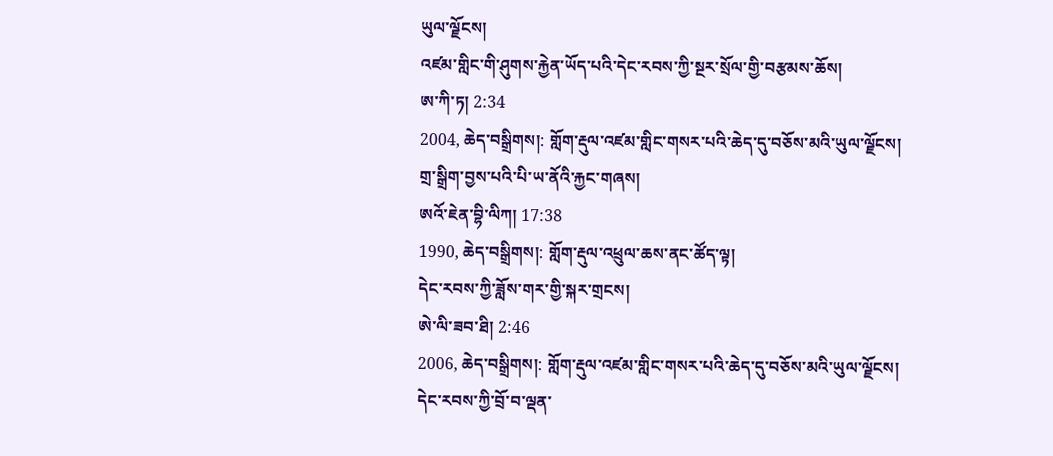ཡུལ་ལྗོངས།
འཛམ་གླིང་གི་ཤུགས་རྐྱེན་ཡོད་པའི་དེང་རབས་ཀྱི་སྔར་སྲོལ་གྱི་བརྩམས་ཆོས།
ཨ་ཀི་ཏ། 2:34
2004, ཆེད་བསྒྲིགས།: གློག་རྡུལ་འཛམ་གླིང་གསར་པའི་ཆེད་དུ་བཅོས་མའི་ཡུལ་ལྗོངས།
གྲ་སྒྲིག་བྱས་པའི་པི་ཡ་ནོའི་རྐྱང་གཞས།
ཨའོ་ཇེན་བྷི་ལིཀ། 17:38
1990, ཆེད་བསྒྲིགས།: གློག་རྡུལ་འཕྲུལ་ཆས་ནང་ཚོད་ལྟ།
དེང་རབས་ཀྱི་ཟློས་གར་གྱི་སྐར་གྲངས།
ཨེ་ལི་ཟབ་ཐི། 2:46
2006, ཆེད་བསྒྲིགས།: གློག་རྡུལ་འཛམ་གླིང་གསར་པའི་ཆེད་དུ་བཅོས་མའི་ཡུལ་ལྗོངས།
དེང་རབས་ཀྱི་བྲོ་བ་ལྡན་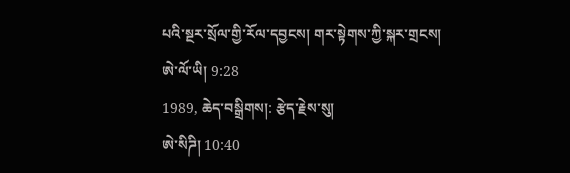པའི་སྔར་སྲོལ་གྱི་རོལ་དབྱངས། གར་སྟེགས་ཀྱི་སྐར་གྲངས།
ཨེ་ལོ་ཡི། 9:28
1989, ཆེད་བསྒྲིགས།: རྩེད་རྗེས་སུ།
ཨེ་སིཌི། 10:40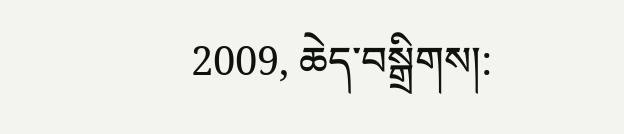2009, ཆེད་བསྒྲིགས།: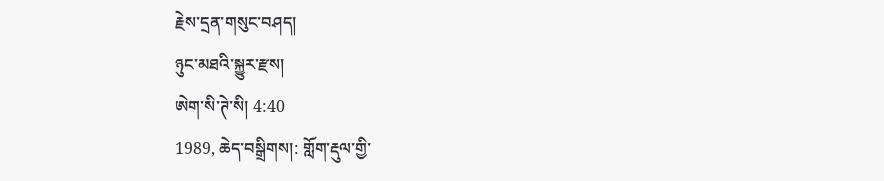རྗེས་དྲན་གསུང་བཤད།
ཉུང་མཐའི་སྐྱུར་རྫས།
ཨེག་སི་ཊེ་སི། 4:40
1989, ཆེད་བསྒྲིགས།: གློག་རྡུལ་གྱི་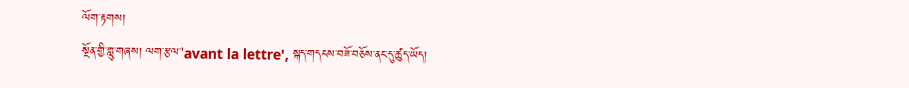ལོག་རྟགས།
སྔོན་གྱི་གླུ་གཞས། ལག་རྩལ་'avant la lettre', སྐད་གདངས་བཟོ་བཅོས་ནང་དུ་ཚུད་ཡོད།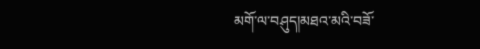མགོ་ལ་བཤུད།མཐའ་མའི་བཟོ་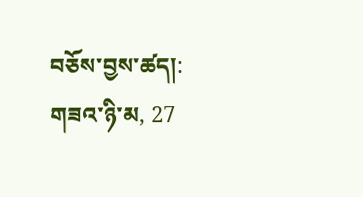བཅོས་བྱས་ཚད།: གཟའ་ཉི་མ, 27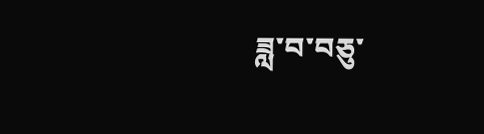ཟླ་བ་བཅུ་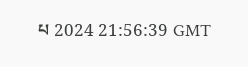པ 2024 21:56:39 GMT